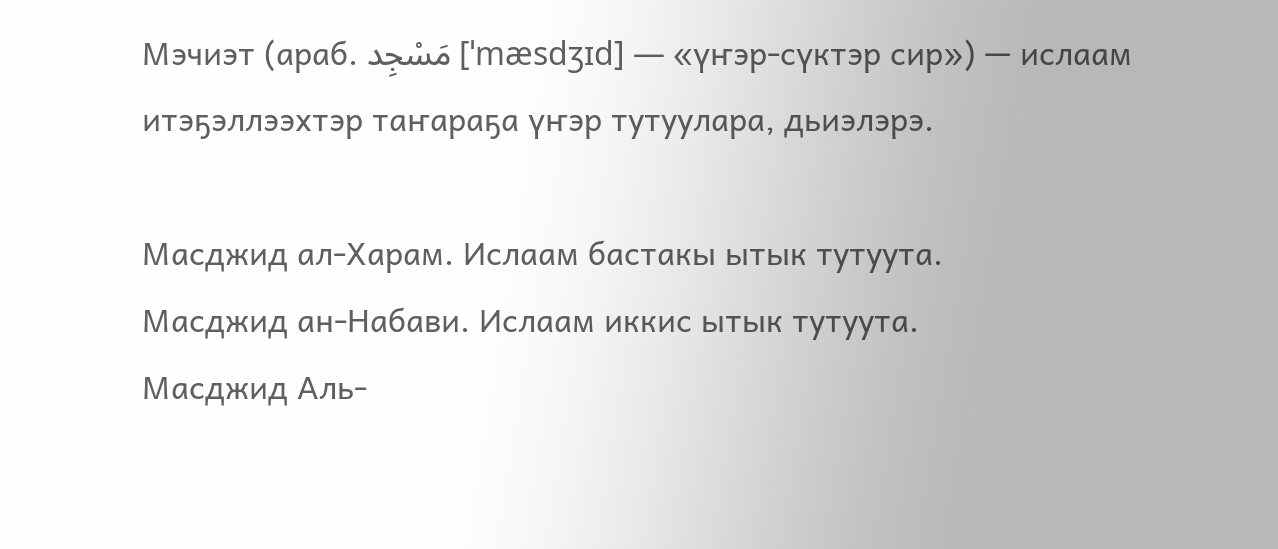Мэчиэт (араб. مَسْجِد [ˈmæsdʒɪd] — «үҥэр-сүктэр сир») — ислаам итэҕэллээхтэр таҥараҕа үҥэр тутуулара, дьиэлэрэ.

Масджид ал-Харам. Ислаам бастакы ытык тутуута.
Масджид ан-Набави. Ислаам иккис ытык тутуута.
Масджид Аль-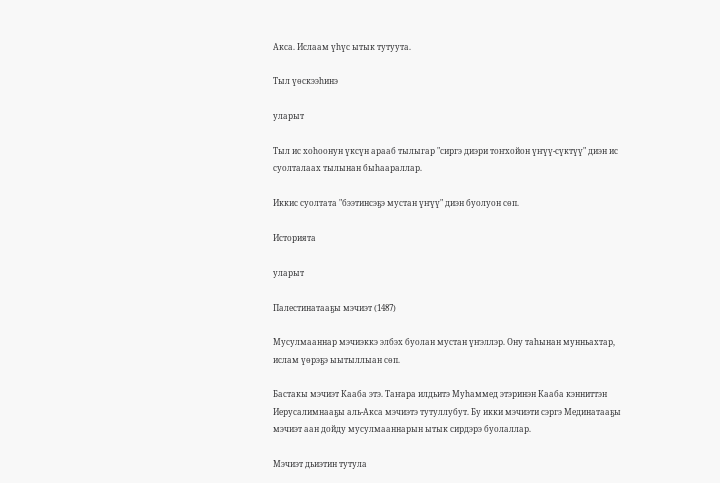Акса. Ислаам үһүс ытык тутуута.

Тыл үөскээһинэ

уларыт

Тыл ис хоһоонун үксүн арааб тылыгар "сиргэ диэри тоҥхойон үҥүү-сүктүү" диэн ис суолталаах тылынан быһаараллар.

Иккис суолтата "бээтинсэҕэ мустан үҥүү" диэн буолуон сөп.

Историята

уларыт

Палестинатааҕы мэчиэт (1487)

Мусулмааннар мэчиэккэ элбэх буолан мустан үҥэллэр. Ону таһынан мунньахтар, ислам үөрэҕэ ыытыллыан сөп.

Бастакы мэчиэт Кааба этэ. Таҥара илдьитэ Муhаммед этэринэн Кааба кэнниттэн Иерусалимнааҕы аль-Акса мэчиэтэ тутуллубут. Бу икки мэчиэти сэргэ Мединатааҕы мэчиэт аан дойду мусулмааннарын ытык сирдэрэ буолаллар.

Мэчиэт дьиэтин тутула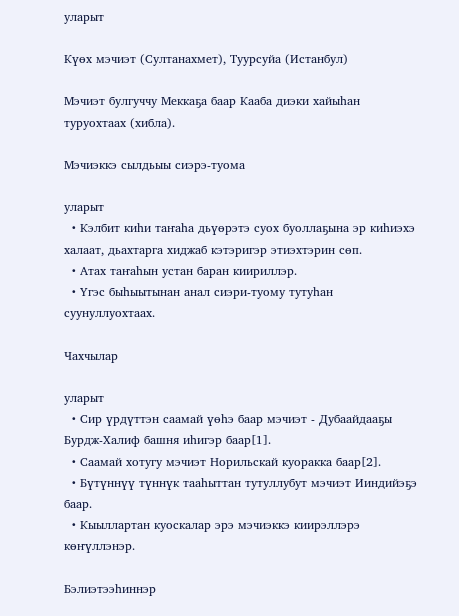уларыт

Күөх мэчиэт (Султанахмет), Туурсуйа (Истанбул)

Мэчиэт булгуччу Меккаҕа баар Кааба диэки хайыһан туруохтаах (хибла).

Мэчиэккэ сылдьыы сиэрэ-туома

уларыт
  • Кэлбит киһи таҥаһа дьүөрэтэ суох буоллаҕына эр киһиэхэ халаат, дьахтарга хиджаб кэтэригэр этиэхтэрин сөп.
  • Атах таҥаһын устан баран киириллэр.
  • Үгэс быһыытынан анал сиэри-туому тутуһан суунуллуохтаах.

Чахчылар

уларыт
  • Сир үрдүттэн саамай үөһэ баар мэчиэт - Дубаайдааҕы Бурдж-Халиф башня иһигэр баар[1].
  • Саамай хотугу мэчиэт Норильскай куоракка баар[2].
  • Бүтүннүү түннүк тааһыттан тутуллубут мэчиэт Ииндийэҕэ баар.
  • Кыыллартан куоскалар эрэ мэчиэккэ киирэллэрэ көҥүллэнэр.

Бэлиэтээһиннэр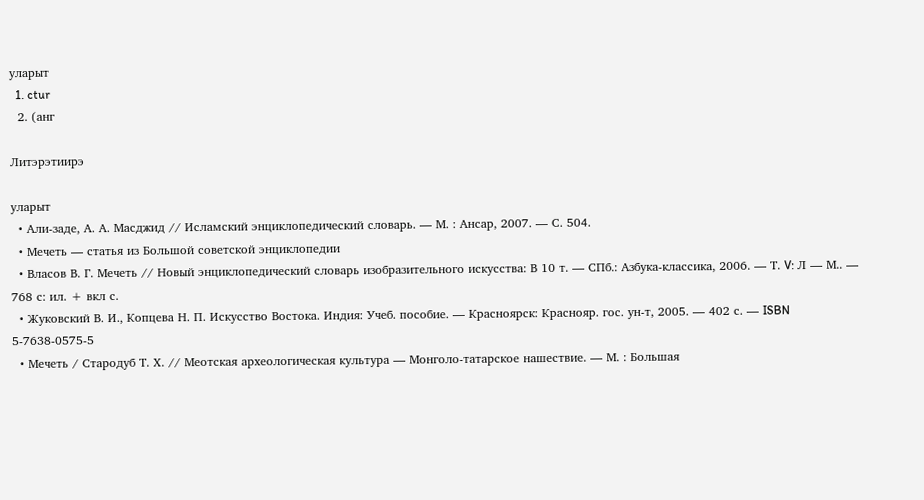уларыт
  1. ctur
  2. (анг

Литэрэтиирэ

уларыт
  • Али-заде, А. А. Масджид // Исламский энциклопедический словарь. — М. : Ансар, 2007. — С. 504.
  • Мечеть — статья из Большой советской энциклопедии
  • Власов В. Г. Мечеть // Новый энциклопедический словарь изобразительного искусства: В 10 т. — СПб.: Азбука-классика, 2006. — Т. V: Л — М.. — 768 с: ил. + вкл с.
  • Жуковский В. И., Копцева Н. П. Искусство Востока. Индия: Учеб. пособие. — Красноярск: Краснояр. гос. ун-т, 2005. — 402 с. — ISBN 5-7638-0575-5
  • Мечеть / Стародуб Т. Х. // Меотская археологическая культура — Монголо-татарское нашествие. — М. : Большая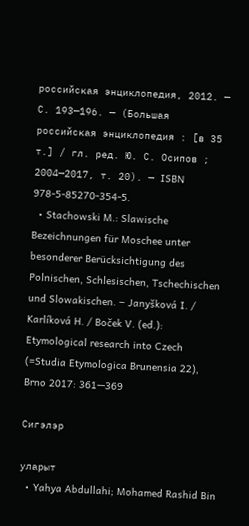российская энциклопедия, 2012. — С. 193—196. — (Большая российская энциклопедия : [в 35 т.] / гл. ред. Ю. С. Осипов ; 2004—2017, т. 20). — ISBN 978-5-85270-354-5.
  • Stachowski M.: Slawische Bezeichnungen für Moschee unter besonderer Berücksichtigung des Polnischen, Schlesischen, Tschechischen und Slowakischen. ‒ Janyšková I. / Karlíková H. / Boček V. (ed.): Etymological research into Czech (=Studia Etymologica Brunensia 22), Brno 2017: 361—369

Сигэлэр

уларыт
  • Yahya Abdullahi; Mohamed Rashid Bin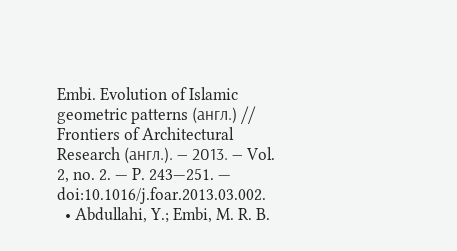Embi. Evolution of Islamic geometric patterns (англ.) // Frontiers of Architectural Research (англ.). — 2013. — Vol. 2, no. 2. — P. 243—251. — doi:10.1016/j.foar.2013.03.002.
  • Abdullahi, Y.; Embi, M. R. B.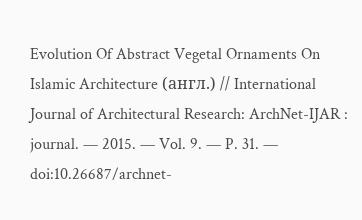Evolution Of Abstract Vegetal Ornaments On Islamic Architecture (англ.) // International Journal of Architectural Research: ArchNet-IJAR : journal. — 2015. — Vol. 9. — P. 31. — doi:10.26687/archnet-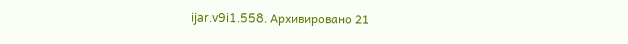ijar.v9i1.558. Архивировано 21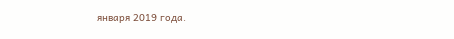января 2019 года.